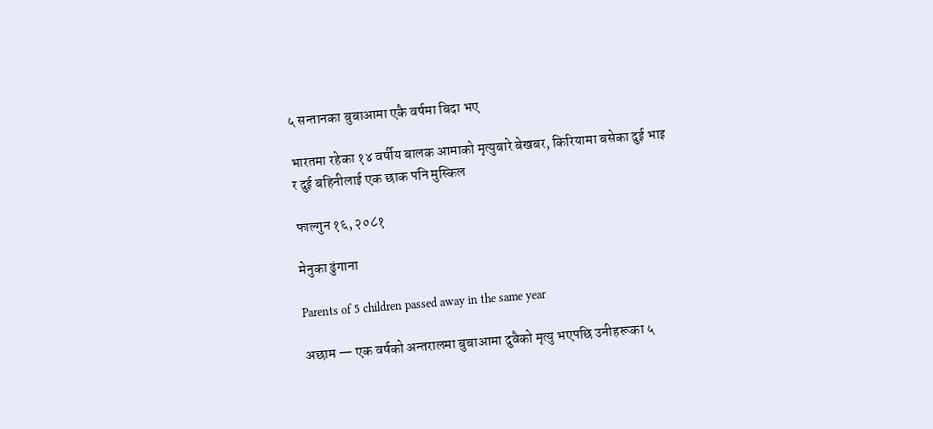५ सन्तानका बुबाआमा एकै वर्षमा बिदा भए

भारतमा रहेका १४ वर्षीय बालक आमाको मृत्युबारे बेखबर, किरियामा बसेका दुई भाइ र दुई बहिनीलाई एक छाक पनि मुस्किल

फाल्गुन १६, २०८१

मेनुका ढुंगाना

Parents of 5 children passed away in the same year

अछाम — एक वर्षको अन्तरालमा बुबाआमा दुवैको मृत्यु भएपछि उनीहरूका ५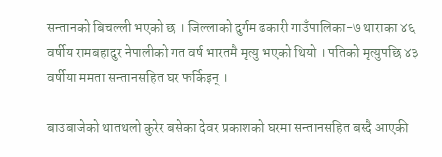सन्तानको बिचल्ली भएको छ । जिल्लाको दुर्गम ढकारी गाउँपालिका-७ थाराका ४६ वर्षीय रामबहादुर नेपालीको गत वर्ष भारतमै मृत्यु भएको थियो । पतिको मृत्युपछि ४३ वर्षीया ममता सन्तानसहित घर फर्किइन् ।

बाउबाजेको थातथलो कुरेर बसेका देवर प्रकाशको घरमा सन्तानसहित बस्दै आएकी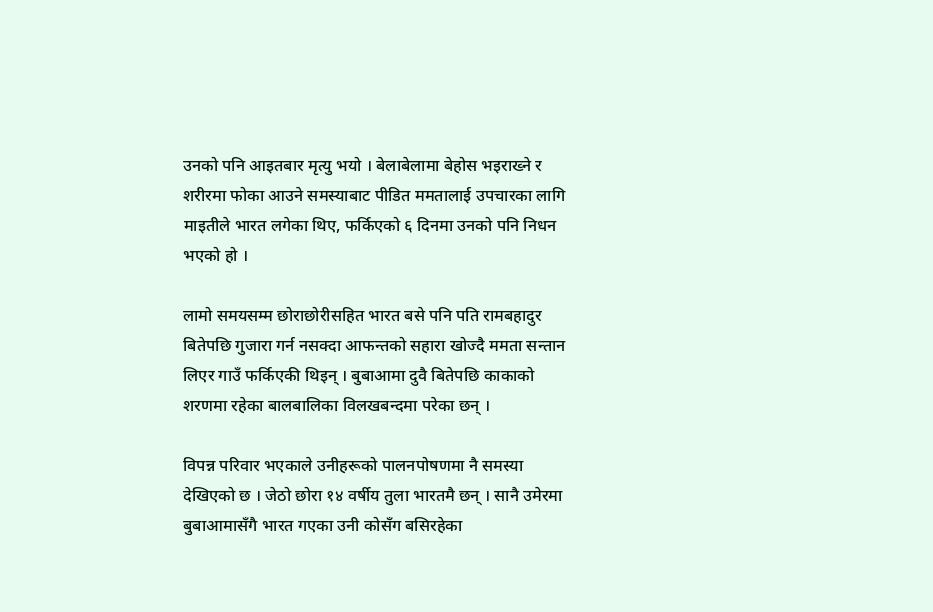उनको पनि आइतबार मृत्यु भयो । बेलाबेलामा बेहोस भइराख्ने र शरीरमा फोका आउने समस्याबाट पीडित ममतालाई उपचारका लागि माइतीले भारत लगेका थिए, फर्किएको ६ दिनमा उनको पनि निधन भएको हो ।

लामो समयसम्म छोराछोरीसहित भारत बसे पनि पति रामबहादुर बितेपछि गुजारा गर्न नसक्दा आफन्तको सहारा खोज्दै ममता सन्तान लिएर गाउँ फर्किएकी थिइन् । बुबाआमा दुवै बितेपछि काकाको शरणमा रहेका बालबालिका विलखबन्दमा परेका छन् ।

विपन्न परिवार भएकाले उनीहरूको पालनपोषणमा नै समस्या देखिएको छ । जेठो छोरा १४ वर्षीय तुला भारतमै छन् । सानै उमेरमा बुबाआमासँगै भारत गएका उनी कोसँग बसिरहेका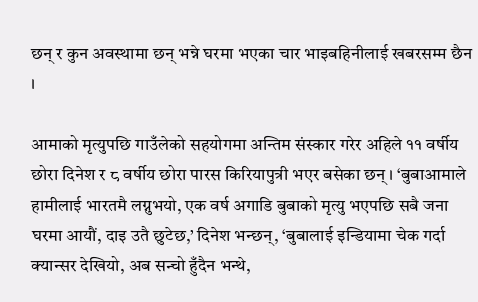छन् र कुन अवस्थामा छन् भन्ने घरमा भएका चार भाइबहिनीलाई खबरसम्म छैन ।

आमाको मृत्युपछि गाउँलेको सहयोगमा अन्तिम संस्कार गरेर अहिले ११ वर्षीय छोरा दिनेश र ८ वर्षीय छोरा पारस किरियापुत्री भएर बसेका छन् । ‘बुबाआमाले हामीलाई भारतमै लग्नुभयो, एक वर्ष अगाडि बुबाको मृत्यु भएपछि सबै जना घरमा आयौं, दाइ उतै छुटेछ,’ दिनेश भन्छन्, ‘बुबालाई इन्डियामा चेक गर्दा क्यान्सर देखियो, अब सन्चो हुँदैन भन्थे,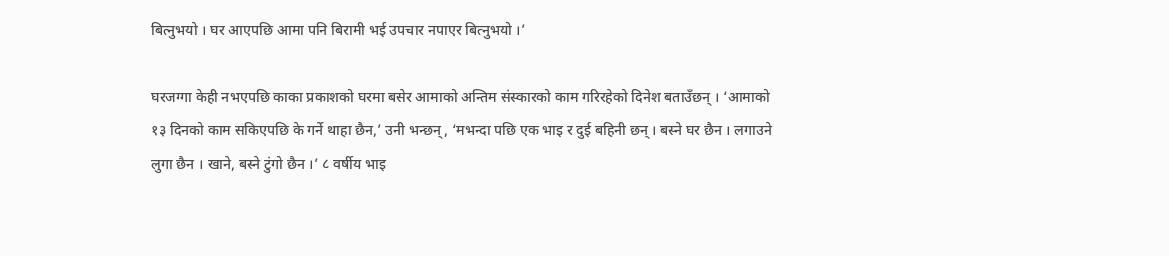बित्नुभयो । घर आएपछि आमा पनि बिरामी भई उपचार नपाएर बित्नुभयो ।’

घरजग्गा केही नभएपछि काका प्रकाशको घरमा बसेर आमाको अन्तिम संस्कारको काम गरिरहेको दिनेश बताउँछन् । ‘आमाको १३ दिनको काम सकिएपछि के गर्ने थाहा छैन,’ उनी भन्छन्, ‘मभन्दा पछि एक भाइ र दुई बहिनी छन् । बस्ने घर छैन । लगाउने लुगा छैन । खाने, बस्ने टुंगो छैन ।’ ८ वर्षीय भाइ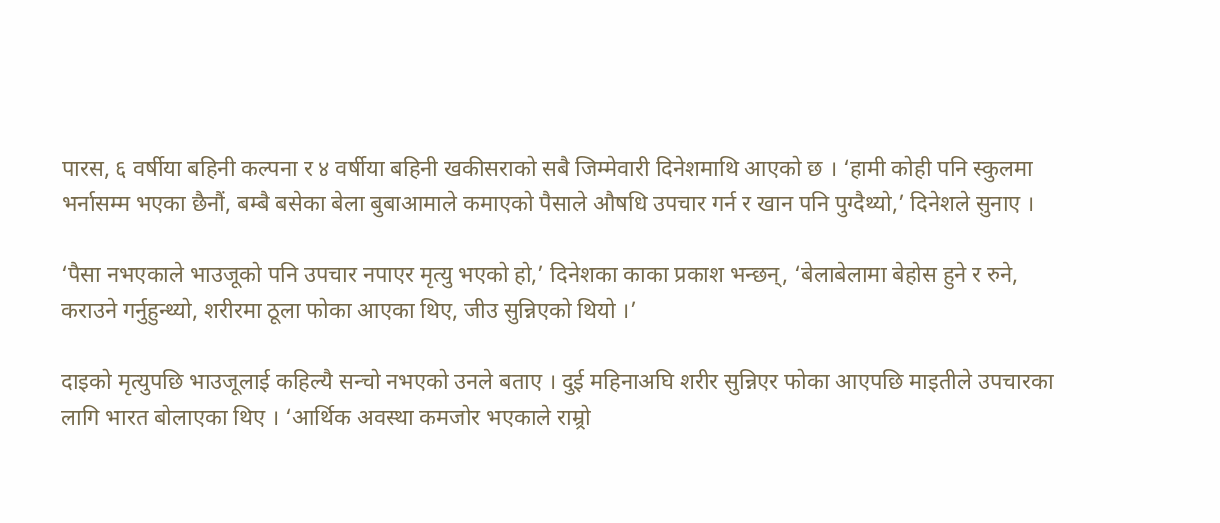पारस, ६ वर्षीया बहिनी कल्पना र ४ वर्षीया बहिनी खकीसराको सबै जिम्मेवारी दिनेशमाथि आएको छ । ‘हामी कोही पनि स्कुलमा भर्नासम्म भएका छैनौं, बम्बै बसेका बेला बुबाआमाले कमाएको पैसाले औषधि उपचार गर्न र खान पनि पुग्दैथ्यो,’ दिनेशले सुनाए ।

‘पैसा नभएकाले भाउजूको पनि उपचार नपाएर मृत्यु भएको हो,’ दिनेशका काका प्रकाश भन्छन्, ‘बेलाबेलामा बेहोस हुने र रुने, कराउने गर्नुहुन्थ्यो, शरीरमा ठूला फोका आएका थिए, जीउ सुन्निएको थियो ।’

दाइको मृत्युपछि भाउजूलाई कहिल्यै सन्चो नभएको उनले बताए । दुई महिनाअघि शरीर सुन्निएर फोका आएपछि माइतीले उपचारका लागि भारत बोलाएका थिए । ‘आर्थिक अवस्था कमजोर भएकाले राम्र्रो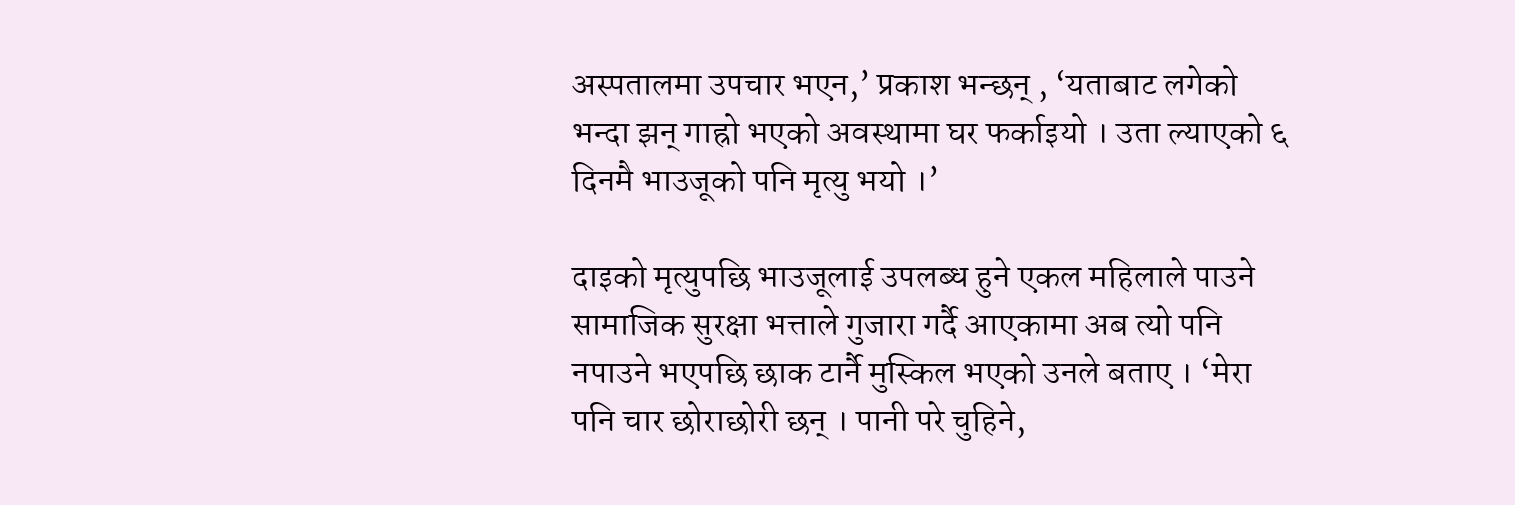अस्पतालमा उपचार भएन,’ प्रकाश भन्छन् , ‘यताबाट लगेको भन्दा झन् गाह्रो भएको अवस्थामा घर फर्काइयो । उता ल्याएको ६ दिनमै भाउजूको पनि मृत्यु भयो ।’

दाइको मृत्युपछि भाउजूलाई उपलब्ध हुने एकल महिलाले पाउने सामाजिक सुरक्षा भत्ताले गुजारा गर्दै आएकामा अब त्यो पनि नपाउने भएपछि छाक टार्नै मुस्किल भएको उनले बताए । ‘मेरा पनि चार छोराछोरी छन् । पानी परे चुहिने,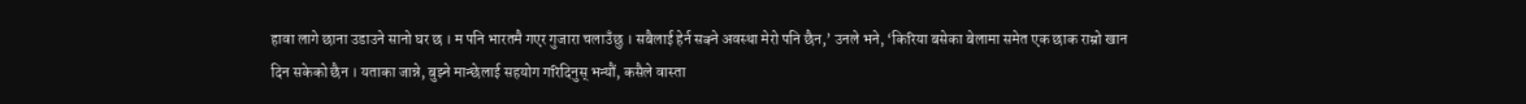हावा लागे छाना उडाउने सानो घर छ । म पनि भारतमै गएर गुजारा चलाउँछु । सबैलाई हेर्न सक्ने अवस्था मेरो पनि छैन,’ उनले भने, ‘किरिया बसेका बेलामा समेत एक छाक राम्रो खान दिन सकेको छैन । यताका जान्ने, बुझ्ने मान्छेलाई सहयोग गरिदिनुस् भन्यौं, कसैले वास्ता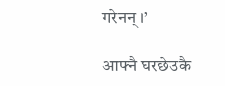गरेनन् ।’

आफ्नै घरछेउकै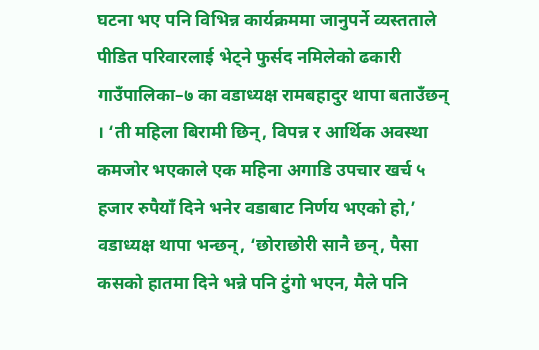घटना भए पनि विभिन्न कार्यक्रममा जानुपर्ने व्यस्तताले पीडित परिवारलाई भेट्ने फुर्सद नमिलेको ढकारी गाउँपालिका–७ का वडाध्यक्ष रामबहादुर थापा बताउँछन् । ‘ती महिला बिरामी छिन्, विपन्न र आर्थिक अवस्था कमजोर भएकाले एक महिना अगाडि उपचार खर्च ५ हजार रुपैयाँ दिने भनेर वडाबाट निर्णय भएको हो,’ वडाध्यक्ष थापा भन्छन्, ‘छोराछोरी सानै छन्, पैसा कसको हातमा दिने भन्ने पनि टुंगो भएन, मैले पनि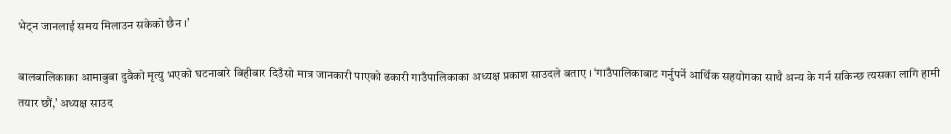भेट्न जानलाई समय मिलाउन सकेको छैन ।’

बालबालिकाका आमाबुबा दुवैको मृत्यु भएको घटनाबारे बिहीबार दिउँसो मात्र जानकारी पाएको ढकारी गाउँपालिकाका अध्यक्ष प्रकाश साउदले बताए । ‘गाउँपालिकाबाट गर्नुपर्ने आर्थिक सहयोगका साथै अन्य के गर्न सकिन्छ त्यसका लागि हामी तयार छौं,’ अध्यक्ष साउद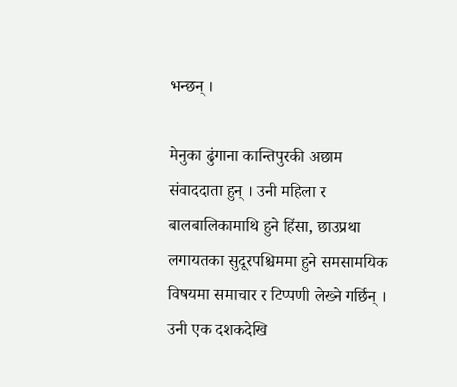भन्छन् ।

मेनुका ढुंगाना कान्तिपुरकी अछाम संवाददाता हुन् । उनी महिला र बालबालिकामाथि हुने हिंसा, छाउप्रथा लगायतका सुदूरपश्चिममा हुने समसामयिक विषयमा समाचार र टिप्पणी लेख्ने गर्छिन् । उनी एक दशकदेखि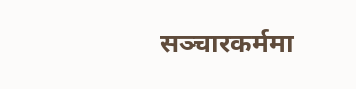सञ्चारकर्ममा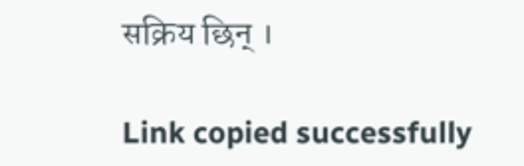सक्रिय छिन् ।

Link copied successfully